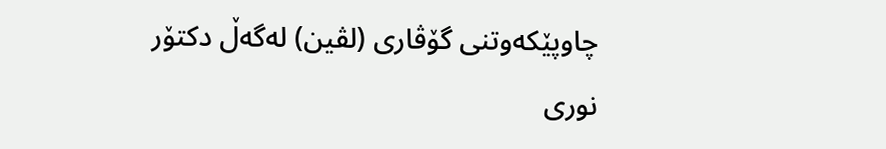چاوپێکه‌وتنى گۆڤارى (لڤین) له‌گه‌ڵ دکتۆر نورى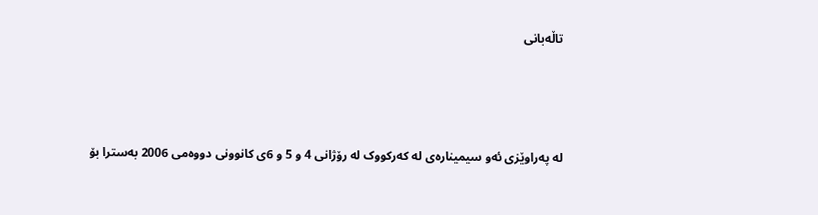تاڵه‌بانى



له‌ په‌راوێزى ئه‌و سیمیناره‌ى له‌ که‌رکووک له‌ رۆژانى 4 و 5 و 6ى کانوونى دووه‌مى 2006 به‌سترا بۆ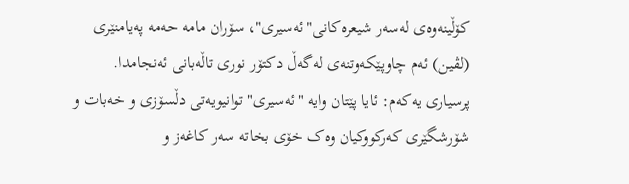کۆڵینه‌وه‌ى له‌سه‌ر شیعره‌کانى"ئه‌سیرى"، سۆران مامه‌ حه‌مه‌ په‌یامنێرى (لڤین) ئه‌م چاوپێکه‌وتنه‌ى له‌گه‌ڵ دکتۆر نورى تاڵه‌بانى ئه‌نجامدا.
پرسیارى یه‌که‌م: ئایا پێتان وایه‌ "ئه‌سیرى" توانیویه‌تى دڵسۆزى و خه‌بات و شۆرشگێرى که‌رکووکیان وه‌ک خۆى بخاته‌ سه‌ر کاغه‌ز و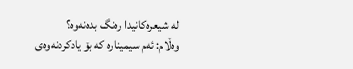له ‌شیعره‌کانیدا ره‌نگ بده‌نه‌وه‌؟
وه‌ڵام: ئه‌م سیمیناره‌ که‌ بۆ یادکردنه‌وه‌ى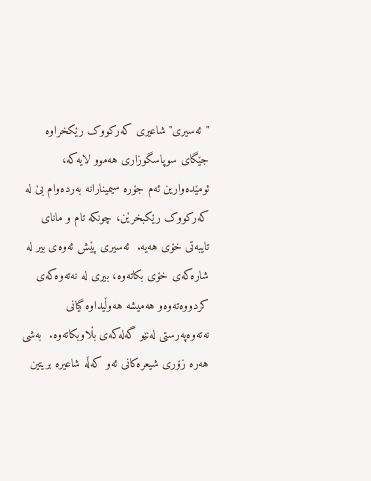"ئه‌سیرى" شاعیرى که‌رکووک رێکخراوه‌ جێگاى سوپاسگوزارى هه‌موو لایه‌که‌، ئومێده‌وارین ئه‌م جۆره‌ سیمینارانه‌ به‌رده‌وام بێ له‌ که‌رکووک رێکبخرێن، چونکه‌ تام و ماناى تایبه‌تى خۆى هه‌یه‌.  ئه‌سیرى پێش ئه‌وه‌ى بیر له‌ شاره‌که‌ى خۆى بکاته‌وه‌، بیرى له‌ نه‌ته‌وه‌که‌ى کردووه‌ته‌وه‌و هه‌میشه‌ هه‌وڵیداوه‌ گیانى نه‌ته‌وه‌په‌رستى له‌نێو گه‌له‌که‌ى بڵاوبکاته‌وه‌.  به‌شى هه‌ره‌ زۆرى شیعره‌کانى ئه‌و که‌ڵه‌ شاعیره‌ بریتین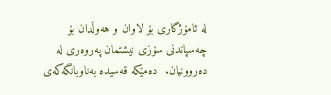له‌ ئامۆژگارى بۆ لاوان و هه‌وڵدان بۆ چه‌سپاندنى سۆزى نیشتمان په‌روه‌رى له‌ ده‌روونیان.  ده‌مێکه‌ قه‌سیده‌ به‌ناوبانگه‌که‌ى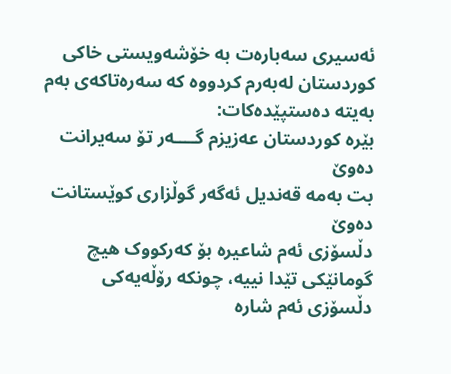ئه‌سیرى سه‌باره‌ت به‌ خۆشه‌ویستى خاکى کوردستان له‌به‌رم کردووه‌ که‌ سه‌ره‌تاکه‌ى به‌م به‌یته‌ ده‌ستپێده‌کات:
بێره‌ کوردستان عه‌زیزم گــــه‌ر تۆ سه‌یرانت ده‌وێ
بت به‌مه‌ قه‌ندیل ئه‌گه‌ر گوڵزارى کوێستانت ده‌وێ
دڵسۆزى ئه‌م شاعیره‌ بۆ که‌رکووک هیچ گومانێکى تێدا نییه‌، چونکه‌ رۆڵه‌یه‌كی دڵسۆزى ئه‌م شاره‌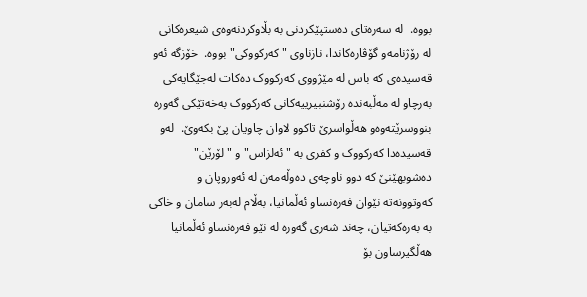بووه‌.  له ‌سه‌ره‌تاى ده‌ستپێکردنى به‌ بڵاوکردنه‌وه‌ى شیعره‌کانى له‌ رۆژنامه‌و گۆڤاره‌کاندا، نازناوى "که‌رکووکى" بووه‌.  خۆزگه‌ ئه‌و قه‌سیده‌ى که‌ باس له‌ مێژووى که‌ركوو‌ک ده‌کات له‌جێگایه‌كی به‌رچاو له‌ مه‌ڵبه‌نده‌ رۆشنبیرییه‌‌کانى که‌رکووک به‌خه‌تێکى گه‌وره‌ بنووسرێته‌وه‌و هه‌ڵواسرێ تاکوو لاوان چاویان پێ بکه‌وێ.  له‌و قه‌سیده‌دا که‌رکووک و کفرى به‌ "ئه‌لزاس" و "لۆرێن" ده‌شوبهێنێ که‌ دوو ناوچه‌ى ده‌وڵه‌مه‌ن له‌ ئه‌وروپان و که‌وتوونه‌ته‌ نێوان فه‌ره‌نساو ئه‌ڵمانیا، به‌ڵام له‌به‌ر سامان و خاکى به‌ به‌ره‌که‌تیان، چه‌ند شه‌رى گه‌وره‌ له‌ نێو فه‌ره‌نساو ئه‌ڵمانیا هه‌ڵگیرساون بۆ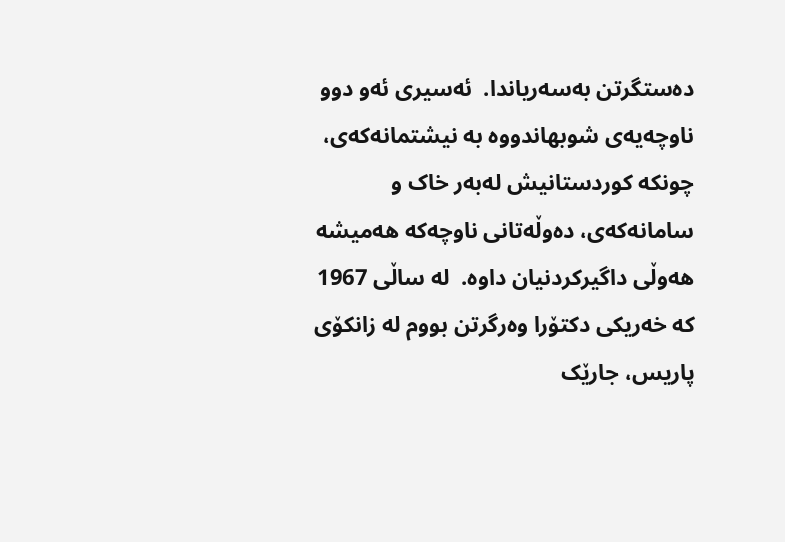ده‌ستگرتن به‌سه‌ریاندا.  ئه‌سیرى ئه‌و دوو ناوچه‌یه‌ى شوبهاندووه‌ به‌ نیشتمانه‌که‌ى، چونکه‌ کوردستانیش له‌به‌ر خاک و سامانه‌که‌ى، ده‌وڵه‌تانى ناوچه‌که‌ هه‌میشه‌ هه‌وڵى داگیرکردنیان داوه‌.  له‌ ساڵى 1967 که‌ خه‌ریکى دکتۆرا وه‌رگرتن بووم له‌ زانکۆى پاریس، جارێک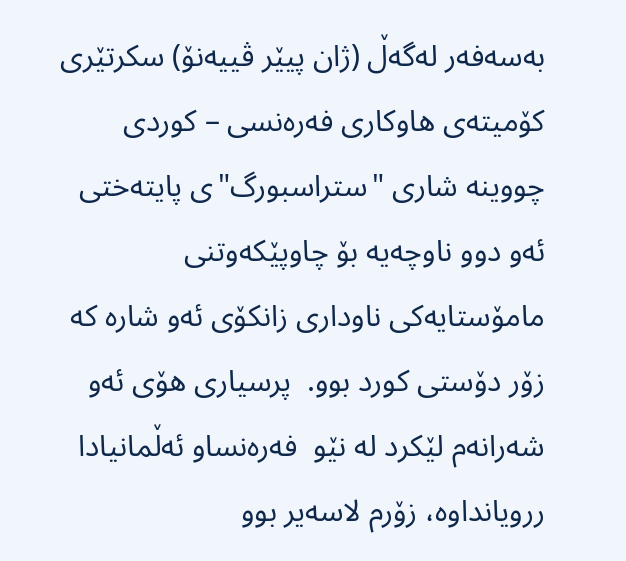به‌سه‌فه‌ر له‌گه‌ڵ (ژان پیێر ڤییه‌نۆ) سکرتێرى کۆمیته‌ى هاوکارى فه‌ره‌نسى – کوردى چووینه‌ شارى "ستراسبورگ"ى پایته‌ختى ئه‌و دوو ناوچه‌یه‌ بۆ چاوپێکه‌و‌تنى مامۆستایه‌كی ناودارى زانکۆى ئه‌و شاره‌ که‌ زۆر دۆستى کورد بوو.  پرسیارى هۆى ئه‌و شه‌رانه‌م لێكرد له‌ نێو  فه‌ره‌نساو ئه‌ڵمانیادا ررویانداوه‌، زۆرم لاسه‌یر بوو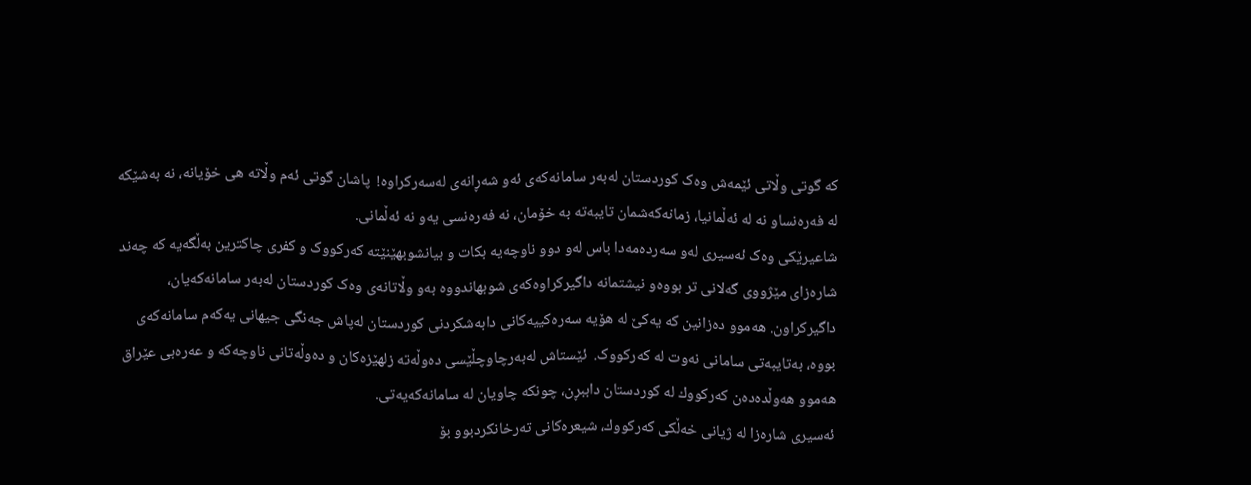که‌ گوتى وڵاتى ئێمه‌ش وه‌ک کوردستان له‌به‌ر سامانه‌که‌ى ئه‌و شه‌ڕانه‌ى له‌سه‌رکراوه‌!  پاشان گوتی ئه‌م وڵاته‌ هى خۆیانه‌، نه‌ به‌شێکه‌ له‌ فه‌ره‌نساو نه‌ له‌ ئه‌ڵمانیا، زمانه‌که‌شمان تایبه‌ته‌ به‌ خۆمان، نه‌ فه‌ره‌نسی یه‌‌و نه‌ ئه‌ڵمانى.
شاعیرێکى وه‌ک ئه‌سیرى له‌و سه‌رده‌مه‌دا باس له‌و دوو ناوچه‌یه‌ بکات و بیانشوبهێنێته‌ که‌رکووک و کفرى چاکترین به‌ڵگه‌یه‌ که‌ چه‌ند شاره‌زاى مێژووى گه‌لانى تر بووه‌و نیشتمانه‌ داگیرکراوه‌که‌ى شوبهاندووه‌ به‌و وڵاتانه‌ى وه‌ک کوردستان له‌به‌ر سامانه‌که‌یان، داگیرکراون. هه‌موو ده‌زانین که‌ یه‌كێ له‌ هۆیه‌ سه‌ره‌كییه‌‌کانى دابه‌شکردنى کوردستان له‌پاش جه‌نگى جیهانى یه‌که‌م سامانه‌که‌ى بووه‌، به‌تایبه‌تى سامانى نه‌وت له‌ که‌رکووک.  ئێستاش له‌به‌رچاوچڵێسى ده‌وڵه‌ته‌ زلهێزه‌كان و ده‌وڵه‌تانى ناوچه‌که‌ و عه‌ره‌بى عێراق هه‌موو هه‌وڵده‌ده‌ن كه‌ركووك له‌ کوردستان داببڕن، چونکه‌ چاویان له‌ سامانه‌که‌یه‌تى.
ئه‌سیرى شاره‌زا له‌ ژیانى خه‌ڵکى كه‌ركووك، شیعره‌کانى ته‌رخانکردبوو بۆ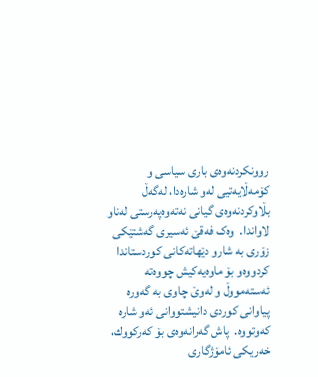روونکردنه‌وه‌ى بارى سیاسی و کۆمه‌ڵایه‌تیى له‌و شاره‌دا، له‌گه‌ڵ بڵاوکردنه‌وه‌ى گیانى نه‌ته‌وه‌په‌رستى له‌ناو لاواندا.  وه‌ک فه‌قێ ئه‌سیرى گه‌شتێکى زۆرى به‌ شارو دێهاته‌کانى کوردستاندا کردووه‌و بۆ ماوه‌یه‌کیش چووه‌ته‌ ئه‌سته‌مووڵ و له‌وێ چاوى به‌ گه‌وره‌ پیاوانى کوردى دانیشتووانى ئه‌و شاره‌ که‌وتووه‌.  پاش گه‌رانه‌وه‌ى بۆ كه‌ركووك، خه‌ریکى ئامۆژگارى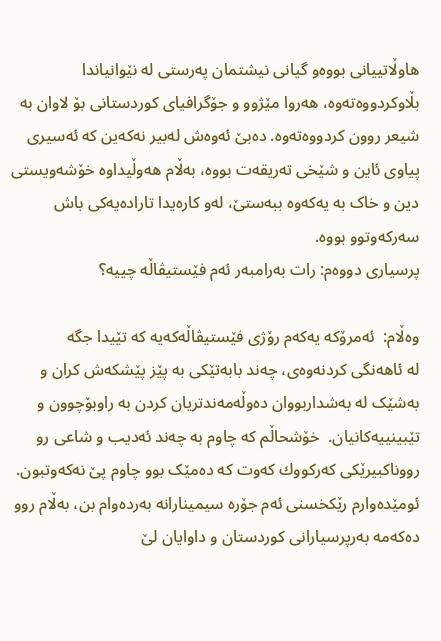هاوڵاتییانى بووه‌و گیانى نیشتمان په‌رستى له ‌نێوانیاندا بڵاوکردووه‌ته‌وه‌، هه‌روا مێژوو و جۆگرافیاى کوردستانى بۆ لاوان به‌ شیعر روون کردووه‌ته‌وه‌. ده‌بێ ئه‌وه‌ش له‌بیر نه‌که‌ین که‌ ئه‌سیرى پیاوی ئاین و شێخى ته‌ریقه‌ت بووه‌، به‌ڵام هه‌وڵیداوه‌‌ خۆشه‌ویستى دین و خاک به‌ یه‌که‌وه‌ ببه‌ستێ، له‌و کاره‌یدا تاراده‌یه‌کى باش سه‌رکه‌وتوو بووه‌.
پرسیارى دووه‌م: رات به‌رامبه‌ر ئه‌م فێستیڤاڵه‌ چییه‌‌؟

وه‌ڵام:  ئه‌مرۆکه‌ یه‌که‌م رۆژى فێستیڤاڵه‌که‌یه‌ که‌ تێیدا جگه‌ له ‌ئاهه‌نگى کردنه‌وه‌ى، چه‌ند بابه‌تێکى به‌ پێز پێشکه‌ش کران و به‌شێک له‌ به‌شداربووان ده‌وڵه‌مه‌ندتریان کردن به‌ راوبۆچوون و تێبینییه‌‌کانیان.  خۆشحاڵم که‌ چاوم به‌ چه‌ند ئه‌دیب و شاعی رو رووناکبیرێکى كه‌ركووك که‌وت که‌ ده‌مێک بوو چاوم پێ نه‌که‌وتبون.  ئومێده‌وارم رێکخسنى ئه‌م جۆره‌ سیمینارانه‌ به‌رده‌وام بن، به‌ڵام روو ده‌که‌مه‌ به‌رپرسیارانى کوردستان و داوایان لێ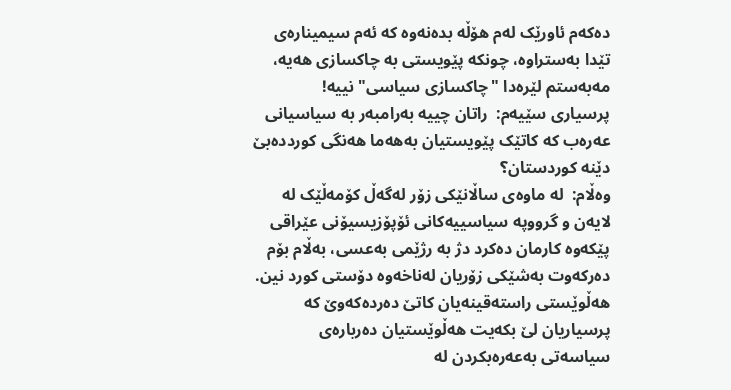ده‌که‌م ئاورێک له‌م هۆڵه‌ بده‌نه‌وه‌ که‌ ئه‌م سیمیناره‌ى تێدا به‌ستراوه‌، چونکه‌ پێویستى به‌ چاکسازى هه‌یه‌، مه‌به‌ستم لێره‌دا "چاکسازى سیاسى" نییه‌!
پرسیارى سێیه‌م:  راتان چییه‌‌ به‌رامبه‌ر به‌ سیاسیانى عه‌ره‌ب که‌ کاتێک پێویستیان به‌هه‌ما هه‌نگى کوردده‌بێ دێنه‌ کوردستان؟
وه‌ڵام:  له‌ ماوه‌ى ساڵانێکى زۆر له‌گه‌ڵ کۆمه‌ڵێک له‌ لایه‌ن و گرووپه‌ سیاسییه‌‌کانى ئۆپۆزیسیۆنی عێراقی پێکه‌وه‌ کارمان ده‌کرد دژ به‌ رژێمى به‌عسى، به‌ڵام بۆم ده‌رکه‌وت به‌شێکى زۆریان له‌ناخه‌وه‌ دۆستى کورد نین. هه‌ڵوێستى راسته‌قینه‌یان کاتێ ده‌رده‌که‌وێ که‌ پرسیاریان لێ بكه‌یت هه‌ڵوێستیان ده‌رباره‌ى سیاسه‌تى به‌عه‌ره‌بکردن له‌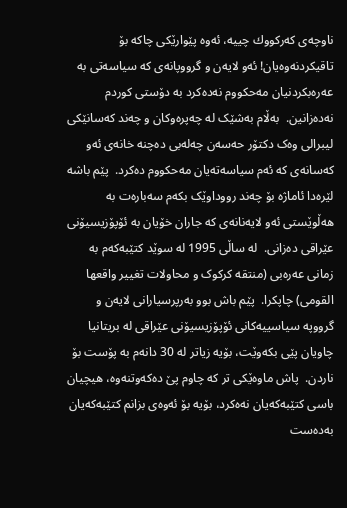ناوچه‌ى كه‌ركووك چییه‌‌، ئه‌وه‌ پێوارێکى چاکه‌ بۆ تاقیکردنه‌وه‌یان! ئه‌و لایه‌ن و گرووپانه‌ى که‌ سیاسه‌تى به‌ عه‌ره‌بکردنیان مه‌حکووم نه‌ده‌کرد به‌ دۆستى کوردم نه‌ده‌زانین.  به‌ڵام به‌شێک له‌ چه‌پره‌وکان و چه‌ند که‌سانێکى لیبرالى وه‌ک دکتۆر حه‌سه‌ن چه‌له‌بى ده‌چنه‌ خانه‌ى ئه‌و که‌سانه‌ى که‌ ئه‌م سیاسه‌ته‌یان مه‌حکووم ده‌کرد.  پێم باشه‌ لێره‌دا ئاماژه‌ بۆ چه‌ند رووداوێک بکه‌م سه‌باره‌ت به‌ هه‌ڵوێستى ئه‌و لایه‌نانه‌ى که‌ جاران خۆیان به‌ ئۆپۆزیسیۆنی عێراقى ده‌زانى.  له‌ ساڵى 1995 له‌ سوێد کتێبه‌که‌م به‌ زمانى عه‌ره‌بى (منتقه‌ کرکوک و محاولات تغییر واقعها القومى) چاپکرا.  پێم باش بوو به‌رپرسیارانى لایه‌ن و گرووپه‌ سیاسییه‌‌کانى ئۆپۆزیسیۆنی عێراقى له‌ بریتانیا چاویان پێی بکه‌وێت، بۆیه‌ زیاتر له‌ 30 دانه‌م به‌ پۆست بۆ ناردن.  پاش ماوه‌ێکى تر که‌ چاوم پێ ده‌که‌وتنه‌وه‌، هیچیان باسى کتێبه‌که‌یان نه‌ه‌کرد، بۆیه‌ بۆ ئه‌وه‌ى بزانم کتێبه‌که‌یان به‌ده‌ست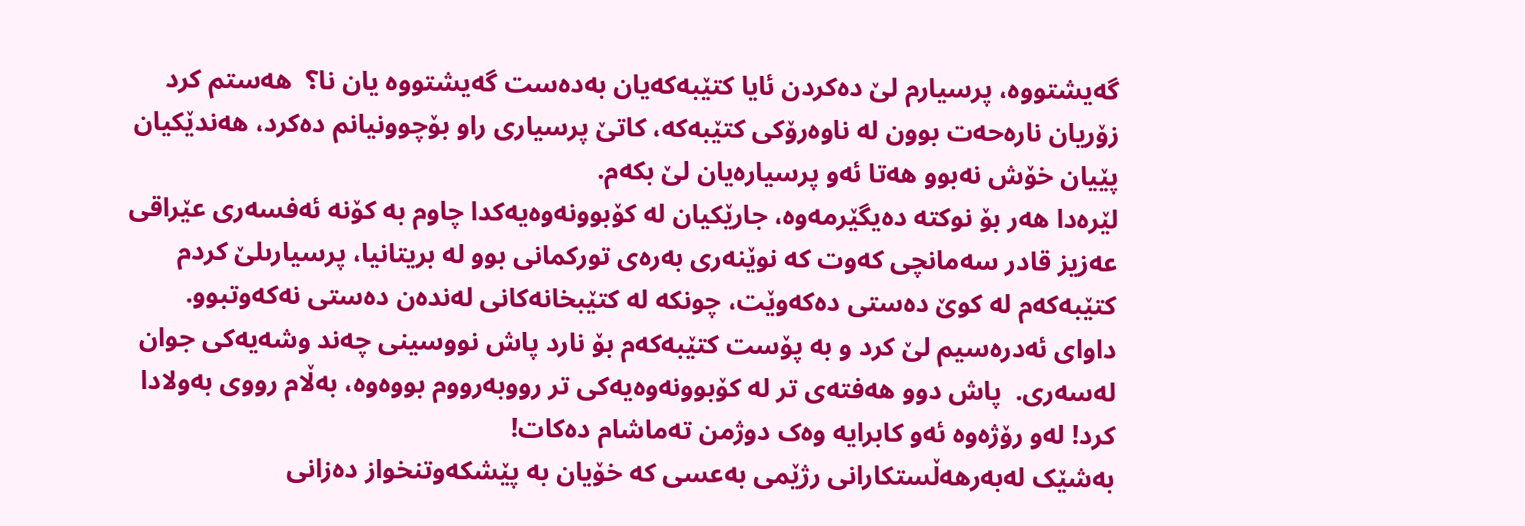گه‌یشتووه‌، پرسیارم لێ ده‌کردن ئایا کتێبه‌که‌یان به‌ده‌ست گه‌یشتووه‌ یان نا؟  هه‌ستم کرد زۆریان ناره‌حه‌ت بوون له‌ ناوه‌رۆکى کتێبه‌که‌، كاتێ پرسیارى راو بۆچوونیانم ده‌کرد، هه‌ندێکیان پێیان خۆش نه‌بوو هه‌تا ئه‌و پرسیاره‌یان لێ بکه‌م.
لێره‌دا هه‌ر بۆ نوکته‌ ده‌یگێرمه‌وه‌، جارێکیان له‌ کۆبوونه‌وه‌یه‌کدا چاوم به‌ کۆنه‌ ئه‌فسه‌رى عێراقى عه‌زیز قادر سه‌مانچى که‌وت که‌ نوێنه‌رى به‌ره‌ى تورکمانى بوو له‌ بریتانیا، پرسیارىلێ کردم کتێبه‌که‌م له كوێ ده‌ستى ده‌که‌وێت، چونکه‌ له‌ کتێبخانه‌کانى له‌نده‌ن ده‌ستى نه‌که‌وتبوو.  داواى ئه‌دره‌سیم لێ کرد و به‌ پۆست کتێبه‌که‌م بۆ نارد پاش نووسینى چه‌ند وشه‌‌یه‌كی جوان له‌سه‌رى.  پاش دوو هه‌فته‌ى تر له‌ کۆبوونه‌وه‌‌یه‌كی تر رووبه‌رووم بووه‌وه‌، به‌ڵام رووى به‌ولادا کرد! له‌و رۆژه‌وه‌ ئه‌و کابرایه‌ وه‌ک دوژمن ته‌ماشام ده‌کات!
به‌شێک له‌به‌رهه‌ڵستکارانى رژێمى به‌عسى که‌ خۆیان به‌ پێشکه‌وتنخواز ده‌زانى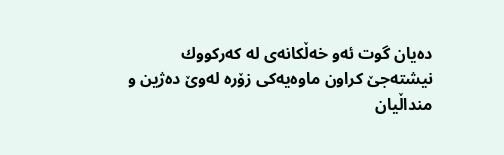ده‌یان گوت ئه‌و خه‌ڵکانه‌ى له‌ كه‌ركووك نیشته‌جێ کراون ماوه‌یه‌كی زۆره‌ له‌وێ ده‌ژین و منداڵیان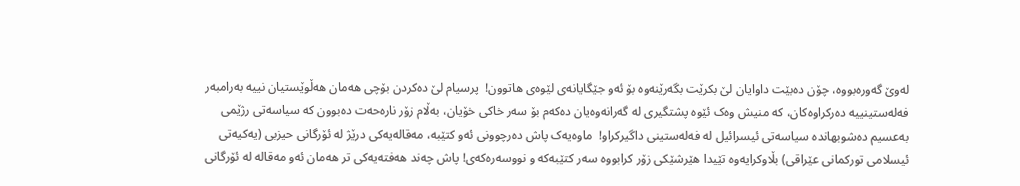له‌وێ گه‌وره‌بووه‌، چۆن ده‌بێت داوایان لێ بكرێت بگه‌رێنه‌وه‌ بۆ ئه‌و جێگایانه‌ى لێوه‌ى هاتوون!  پرسیام لێ ده‌کردن بۆچى هه‌مان هه‌ڵوێستیان نییه‌ به‌رامبه‌ر فه‌له‌‌ستینییه‌‌ ده‌رکراوه‌کان، که‌ منیش وه‌ک ئێوه‌ پشتگیرى له‌ گه‌رانه‌وه‌یان ده‌که‌م بۆ سه‌ر خاکى خۆیان، به‌ڵام زۆر ناره‌حه‌ت ده‌بوون که‌ سیاسه‌تى رژێمى به‌عسیم ده‌شوبهانده‌ سیاسه‌تى ئیسرائیل له‌ فه‌له‌ستینى داگیرکراو!  ماوه‌یه‌ک پاش ده‌رچوونى ئه‌و کتێبه‌، مه‌قاله‌یه‌كی درێژ له‌ ئۆرگانى حیزبى (یه‌کیه‌تى ئیسلامى تورکمانى عێراقى) بڵاوکرایه‌وه‌ تێیدا هێرشێکى زۆر کرابووه‌ سه‌ر کتێبه‌که ‌و نووسه‌ره‌که‌ى! پاش چه‌ند هه‌فته‌یه‌کى تر هه‌مان ئه‌و مه‌قاله‌ له‌ ئۆرگانى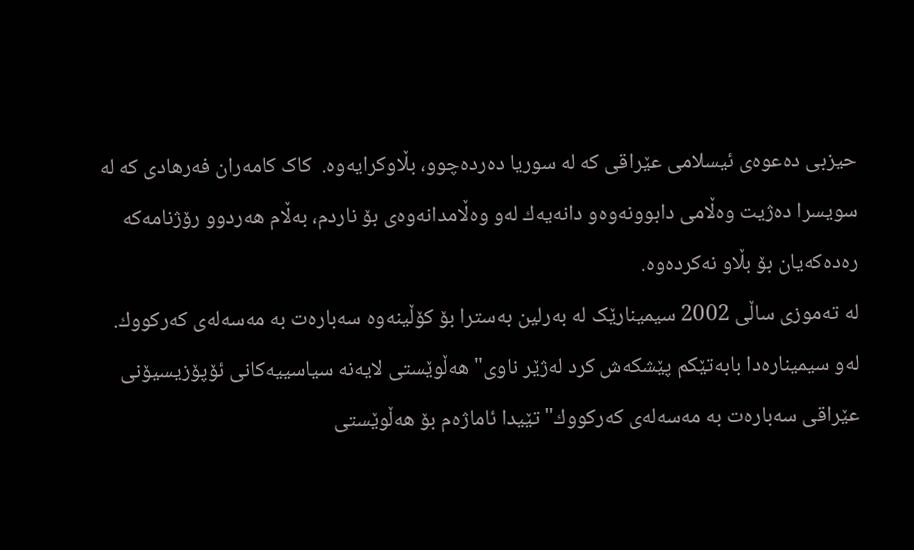حیزبى ده‌عوه‌ى ئیسلامى عێراقى که‌ له‌ سوریا ده‌رده‌چوو، بڵاوکرایه‌وه‌.  کاک کامه‌ران فه‌رهادى که‌ له‌ سویسرا ده‌ژیت وه‌ڵامى دابوونه‌وه‌و دانه‌‌یه‌ك له‌و وه‌ڵامدانه‌وه‌ى بۆ ناردم، به‌ڵام هه‌ردوو رۆژنامه‌که‌ ره‌ده‌که‌یان بۆ بڵاو نه‌کرده‌وه‌.
له‌ ته‌موزى ساڵى 2002 سیمینارێک له‌ به‌رلین به‌سترا بۆ کۆڵینه‌وه‌ سه‌باره‌ت به‌ مه‌سه‌له‌ى كه‌ركووك.  له‌و سیمیناره‌دا بابه‌تێکم پێشکه‌ش کرد له‌ژێر ناوى" هه‌ڵوێستى لایه‌نه‌ سیاسییه‌كانی ئۆپۆزیسیۆنی عێراقى سه‌باره‌ت به‌ مه‌سه‌له‌ى كه‌ركووك" تێیدا ئاماژه‌م بۆ هه‌ڵوێستى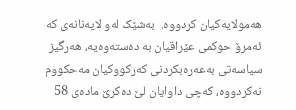هه‌مولایه‌کیان کردووه‌.  به‌شێک له‌و لایه‌نانه‌ى که‌ ئه‌مرۆ حوکمى عێراقیان به‌ ده‌سته‌وه‌یه‌، هه‌رگیز سیاسه‌تى به‌عه‌ره‌بکردنى كه‌ركووكیان مه‌حکووم نه‌کردووه‌، که‌چى داوایان لێ ده‌کرێ ماده‌ى 58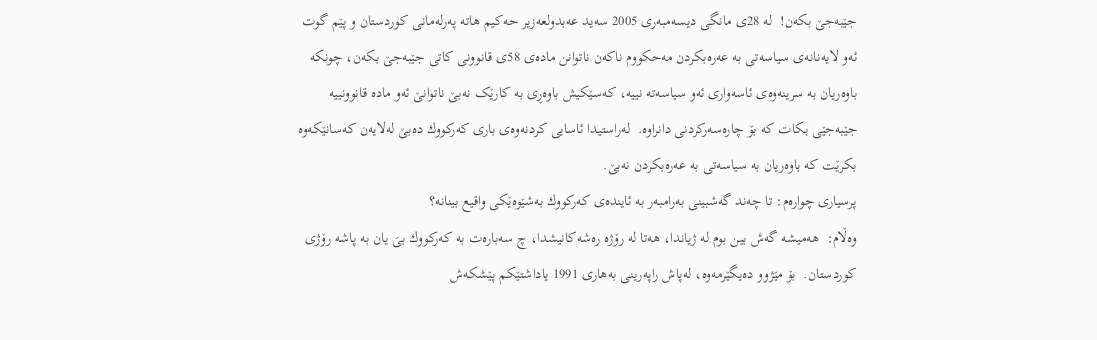جێبه‌جێ بکه‌ن!  له‌ 28ی مانگى دیسه‌مبه‌رى 2005 سه‌ید عه‌بدولعه‌زیر حه‌کیم هاته‌ په‌رله‌مانى کوردستان و پێم گوت ئه‌و لایه‌نانه‌ى سیاسه‌تى به‌ عه‌ره‌بکردن مه‌حکووم ناکه‌ن ناتوانن ماده‌ى 58ى قانوونى کاتى جێبه‌جێ بکه‌ن، چونکه‌ باوه‌ریان به ‌سرینه‌وه‌ى ئاسه‌وارى ئه‌و سیاسه‌ته‌ نییه‌، که‌سێکیش باوه‌ڕی به‌ کارێک نه‌‌بێ ناتوانێ ئه‌و ماده‌ قانوونییه‌ جێبه‌جێی بکات که‌ بۆ چاره‌سه‌رکردنى دانراوه‌.  له‌راستیدا ئاسایی کردنه‌وه‌ى بارى كه‌ركووك ده‌بێ له‌لایه‌ن که‌سانێکه‌وه‌ بکرێت که‌ باوه‌ریان به‌ سیاسه‌تى به‌ عه‌ره‌بکردن نه‌بێ.
پرسیارى چواره‌م: تا چه‌ند گه‌شبینى به‌رامبه‌ر به‌ ئاینده‌ى كه‌ركووك به‌شێوه‌ێکى واقیع بینانه؟
وه‌ڵام:  هه‌میشه‌ گه‌ش بین بوم له‌ ژیاندا، هه‌تا له‌ رۆژه‌ ره‌شه‌کانیشدا، چ سه‌باره‌ت به‌ كه‌ركووك بىَ یان به‌ پاشه‌ رۆژى کوردستان.  بۆ مێژوو ده‌یگێرمه‌وه‌، له‌پاش راپه‌رینى به‌هارى 1991 یاداشتێکم پێشکه‌ش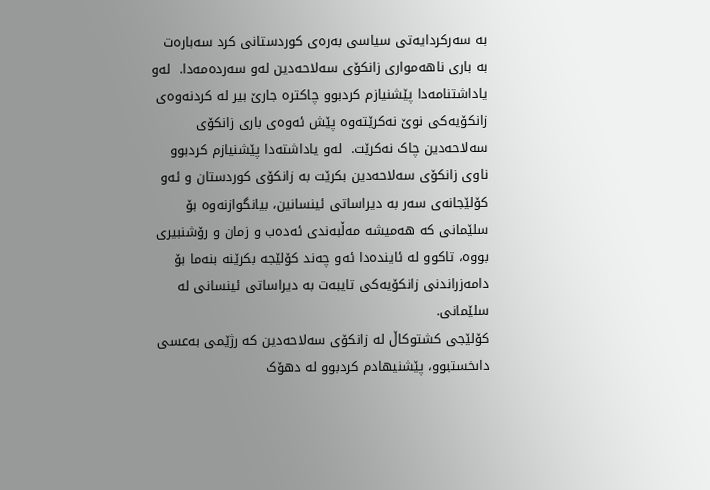به‌ سه‌رکردایه‌تى سیاسى به‌ره‌ى کوردستانى کرد سه‌باره‌ت به‌ بارى ناهه‌موارى زانکۆى سه‌لاحه‌دین له‌و سه‌رده‌مه‌دا.  له‌و یاداشتنامه‌دا پێشنیازم کردبوو چاکتره‌ جارێ بیر له‌ کردنه‌وه‌ى زانکۆیه‌کى نوێ نه‌کرێته‌وه‌ پێش ئه‌وه‌ى بارى زانکۆى سه‌لاحه‌دین چاک نه‌کرێت.  له‌و یاداشته‌دا پێشنیازم کردبوو ناوى زانکۆى سه‌لاحه‌دین بکرێت به‌ زانکۆى کوردستان و ئه‌و کۆلێجانه‌ى سه‌ر به‌ دیراساتى ئینسانین، بیانگوازنه‌وه‌ بۆ سلێمانی که‌ هه‌میشه‌ مه‌ڵبه‌ندى ئه‌ده‌ب و زمان و رۆشنبیرى بووه‌، تاکوو له‌ ئاینده‌دا ئه‌و چه‌ند کۆلێجه‌ بکرێنه‌ بنه‌ما بۆ دامه‌زراندنى زانکۆیه‌کى تایبه‌ت به‌ دیراساتى ئینسانى له‌ سلێمانی.
کۆلێجى کشتوکاڵ له‌ زانکۆى سه‌لاحه‌دین که‌ رژێمى به‌عسى داىخستبوو، پێشنیهادم کردبوو له‌ دهۆک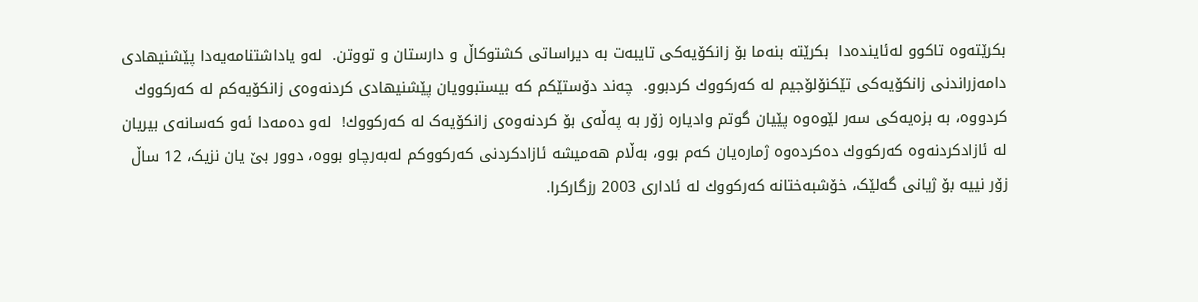بکرێته‌وه‌ تاکوو له‌ئاینده‌دا  بکرێته‌ بنه‌ما بۆ زانکۆیه‌کى تایبه‌ت به‌ دیراساتى کشتوکاڵ و دارستان و تووتن.  له‌و یاداشتنامه‌یه‌دا پێشنیهادى دامه‌زراندنى زانکۆیه‌کى تێکنۆلۆجیم له‌ كه‌ركووك کردبوو.  چه‌ند دۆستێکم که‌ بیستبوویان پێشنیهادى کردنه‌وه‌ى زانکۆیه‌كم له‌ كه‌ركووك کردووه‌، به‌ بزه‌یه‌كی سه‌ر لێوه‌وه‌ پێیان گوتم وادیاره‌ زۆر به‌ په‌ڵه‌ى بۆ کردنه‌وه‌ى زانکۆیه‌ک له‌ كه‌ركووك!  له‌و ده‌مه‌دا ئه‌و که‌سانه‌ى بیریان له‌ ئازادکردنه‌وه‌ كه‌ركووك ده‌کرده‌وه‌ ژماره‌یان که‌م بوو، به‌ڵام هه‌میشه‌ ئازادکردنى كه‌ركووكم له‌به‌رچاو بووه‌، دوور بێ یان نزیک، 12 ساڵ زۆر نییه‌ بۆ ژیانى گه‌لێک، خۆشبه‌ختانه‌ كه‌ركووك له‌ ئادارى 2003 رزگارکرا.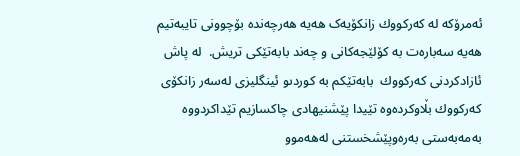ئه‌مرۆکه‌ له‌ كه‌ركووك زانکۆیه‌ک هه‌یه‌ هه‌رچه‌نده‌ بۆچوونى تایبه‌تیم هه‌یه‌ سه‌باره‌ت به‌ کۆلێجه‌کانی و چه‌ند بابه‌تێکى تریش.  له‌ پاش ئازادکردنى كه‌ركووك  بابه‌تێکم به‌ کوردىو ئینگلیزى له‌سه‌ر زانکۆى كه‌ركووك بڵاوکرده‌وه‌ تێیدا پێشنیهادى چاکسازیم تێداکردووه‌ به‌مه‌به‌ستى به‌ره‌وپێشخستنى له‌هه‌موو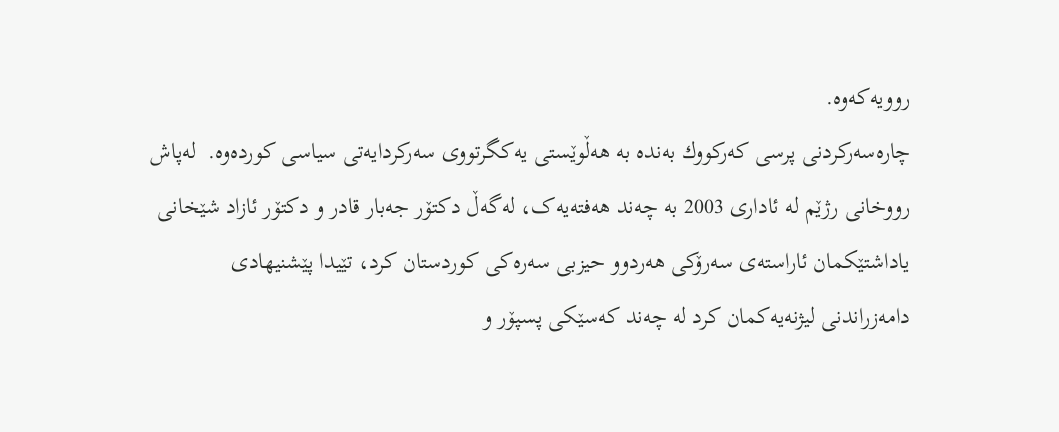روویه‌كه‌وه‌‌.
چاره‌سه‌رکردنى پرسى كه‌ركووك به‌نده‌ به‌ هه‌ڵوێستى یه‌کگرتووى سه‌رکردایه‌تى سیاسى کورده‌وه‌.  له‌پاش رووخانى رژێم له‌ ئادارى 2003 به‌ چه‌ند هه‌فته‌یه‌ک، له‌گه‌ڵ دکتۆر جه‌بار قادر و دکتۆر ئازاد شێخانى یاداشتێکمان ئاراسته‌ى سه‌رۆکى هه‌ردوو حیزبى سه‌ره‌کى کوردستان کرد، تێیدا پێشنیهادى دامه‌زراندنى لیژنه‌یه‌کمان کرد له‌ چه‌ند که‌سێکى پسپۆر و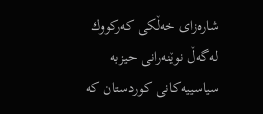شاره‌زاى خه‌ڵکى كه‌ركووك له‌گه‌ڵ نوێنه‌رانى حیزبه‌ سیاسییه‌‌کانی کوردستان که‌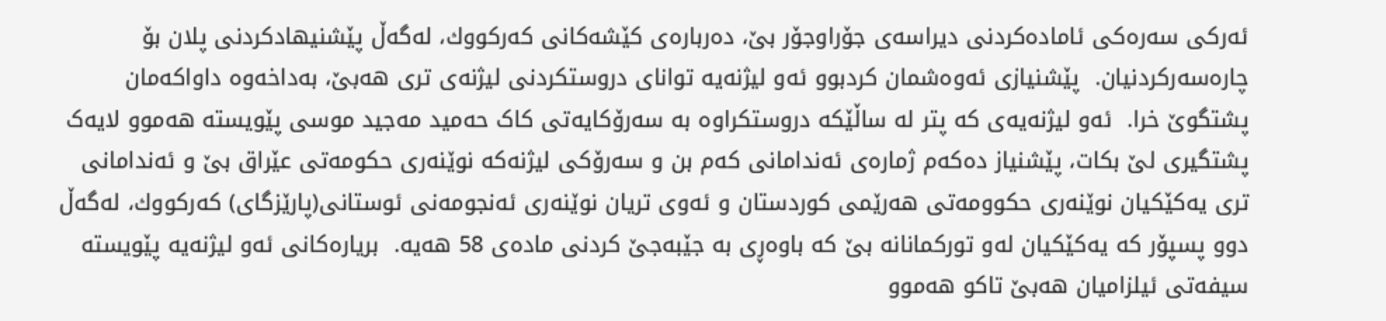ئه‌رکى سه‌ره‌کى ئاماده‌کردنى دیراسه‌ى جۆراوجۆر بێ، ده‌رباره‌ى کێشه‌کانى كه‌ركووك، له‌گه‌ڵ پێشنیهادکردنى پلان بۆ چاره‌سه‌رکردنیان.  پێشنیازى ئه‌وه‌شمان کردبوو ئه‌و لیژنه‌یه‌ تواناى دروستکردنى لیژنه‌ى ترى هه‌بێ، به‌داخه‌وه‌ داواکه‌مان پشتگوێ خرا.  ئه‌و لیژنه‌یه‌ى که‌ پتر له‌ ساڵێکه‌ دروستکراوه‌ به‌ سه‌رۆکایه‌تى کاک حه‌مید مه‌جید موسى پێویسته‌ هه‌موو لایه‌ک پشتگیرى لێ بکات، پێشنیاز ده‌که‌م ژماره‌ى ئه‌ندامانى که‌م بن و سه‌رۆکى لیژنه‌که‌ نوێنه‌رى حکومه‌تى عێراق بێ و ئه‌ندامانى ترى یه‌کێکیان نوێنه‌رى حکوومه‌تى هه‌رێمى کوردستان و ئه‌وى تریان نوێنه‌رى ئه‌نجومه‌نى ئوستانى(پارێزگاى) كه‌ركووك، له‌گه‌ڵ دوو پسپۆر که‌ یه‌کێکیان له‌و تورکمانانه‌ بێ که‌ باوه‌ڕی به‌ جێبه‌جێ کردنى ماده‌ى 58 هه‌یه‌.  بریاره‌کانى ئه‌و لیژنه‌یه‌ پێویسته‌ سیفه‌تى ئیلزامیان هه‌بێ تاکو هه‌موو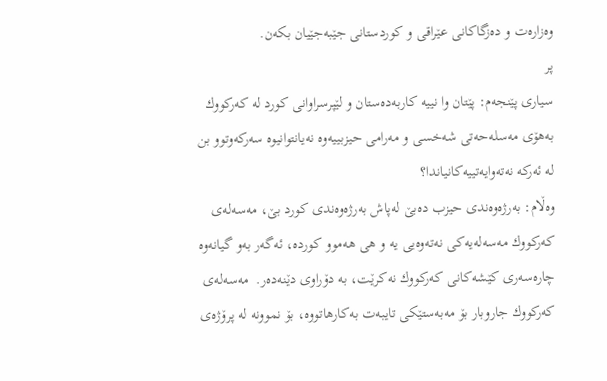وه‌زاره‌ت و ده‌زگاکانى عێراقى و کوردستانى جێبه‌جێیان بکه‌ن.
پر
سیارى پێنجه‌م: پێتان وا نییه‌‌ کاربه‌ده‌ستان و لێپرسراوانى کورد له‌ كه‌ركووك به‌هۆى مه‌سله‌حه‌تى شه‌خسى و مه‌رامى حیزبییه‌وه‌ نه‌یانتوانیوه‌ سه‌رکه‌وتوو بن له‌ ئه‌رکه‌ نه‌ته‌وایه‌تییه‌‌کانیاندا؟
وه‌ڵام: به‌رژه‌وه‌ندى حیزب ده‌بێ له‌پاش به‌رژه‌وه‌ندى کورد بێ، مه‌سه‌له‌ى كه‌ركووك مه‌سه‌له‌یه‌كی نه‌ته‌وه‌یی یه‌ ‌و هى هه‌موو کورده‌، ئه‌گه‌ر به‌و گیانه‌وه‌ چاره‌سه‌رى کێشه‌کانى كه‌ركووك نه‌کرێت، به‌ دۆراوى دێنه‌ده‌ر.  مه‌سه‌له‌ى كه‌ركووك جاروبار بۆ مه‌به‌ستێکى تایبه‌ت به‌کارهاتووه‌، بۆ نموونه‌ له‌ پرۆژه‌ى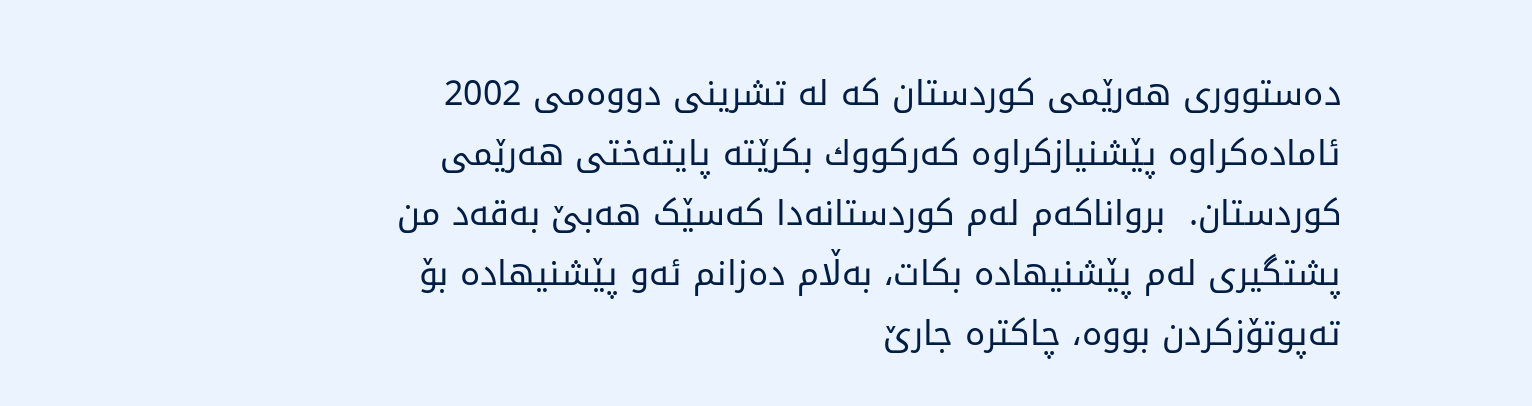ده‌ستوورى هه‌رێمى کوردستان که‌ له‌ تشرینى دووه‌مى 2002 ئاماده‌کراوه‌ پێشنیازکراوه‌ كه‌ركووك بکرێته‌ پایته‌ختى هه‌رێمى کوردستان.  برواناکه‌م له‌م کوردستانه‌دا که‌سێک هه‌بێ به‌قه‌د من پشتگیرى له‌م پێشنیهاده‌ بکات، به‌ڵام ده‌زانم ئه‌و پێشنیهاده‌ بۆ ته‌پوتۆزکردن بووه‌، چاکتره‌ جارێ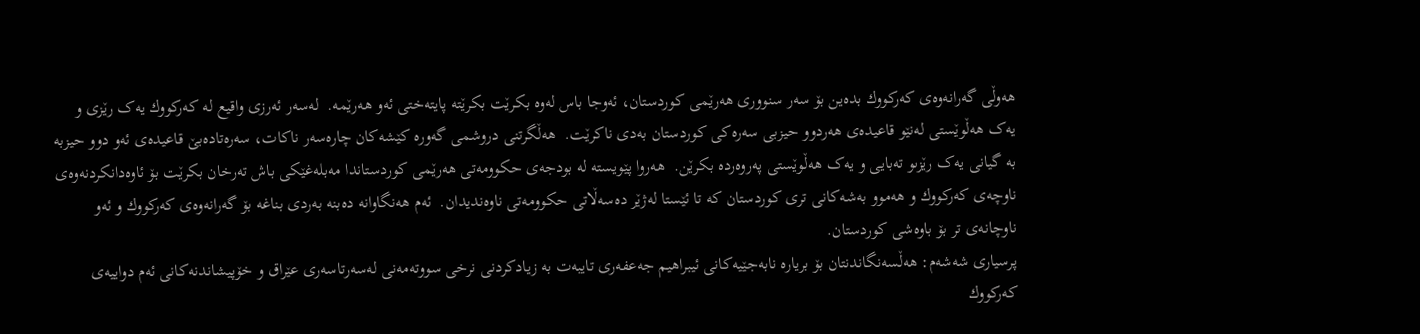هه‌وڵى گه‌رانه‌وه‌ى كه‌ركووك بده‌ین بۆ سه‌ر سنوورى هه‌رێمى کوردستان، ئه‌وجا باس له‌وه‌ بکرێت بکرێته‌ پایته‌ختى ئه‌و هه‌رێمه‌.  له‌سه‌ر ئه‌رزى واقیع له‌ كه‌ركووك یه‌ک رێزى و یه‌ک هه‌ڵوێستى له‌نێو قاعیده‌ى هه‌ردوو حیزبى سه‌ره‌کى کوردستان به‌دى ناکرێت.  هه‌ڵگرتنى دروشمى گه‌وره‌ کێشه‌کان چاره‌سه‌ر ناکات، سه‌ره‌تاده‌بێ قاعیده‌ى ئه‌و دوو حیزبه‌ به‌ گیانى یه‌ک رێزىو ته‌بایی و یه‌ک هه‌ڵوێستى په‌روه‌رده‌ بکرێن.  هه‌روا پێویسته‌ له‌ بودجه‌ى حکوومه‌تى هه‌رێمى کوردستاندا مه‌بله‌غێكی باش ته‌رخان بکرێت بۆ ئاوه‌دانکردنه‌وه‌ى ناوچه‌ى كه‌ركووك و هه‌موو به‌شه‌کانى ترى کوردستان که‌ تا ئێستا له‌ژێر ده‌سه‌ڵاتى حکوومه‌تى ناوه‌ندیدان.  ئه‌م هه‌نگاوانه‌ ده‌بنه‌ به‌ردى بناغه‌ بۆ گه‌رانه‌وه‌ى كه‌ركووك و ئه‌و ناوچانه‌ى تر بۆ باوه‌شى کوردستان.
پرسیارى شه‌شه‌م: هه‌ڵسه‌نگاندنتان بۆ بریاره‌ نابه‌جێیه‌کانى ئیبراهیم جه‌عفه‌رى تایبه‌ت به‌ زیادکردنى نرخى سووته‌مه‌نى له‌سه‌رتاسه‌رى عێراق و خۆپیشاندنه‌کانى ئه‌م دواییه‌ى كه‌ركووك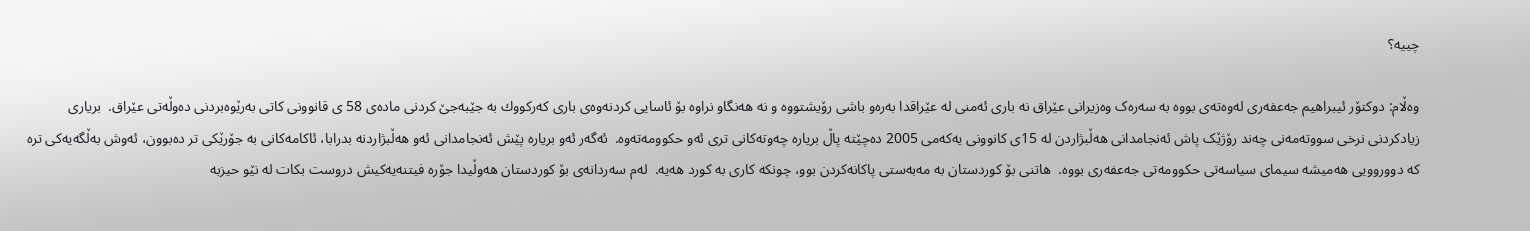چییه‌؟

وه‌ڵام: دوکتۆر ئیبراهیم جه‌عفه‌رى له‌وه‌ته‌ى بووه‌ به‌ سه‌ره‌ک وه‌زیرانى عێراق نه‌ بارى ئه‌منى له‌ عێراقدا به‌ره‌و باشى رۆیشتووه ‌و نه‌ هه‌نگاو نراوه‌ بۆ ئاسایی کردنه‌وه‌ى بارى كه‌ركووك به‌ جێبه‌جێ کردنى ماده‌ى 58 ى قانوونى کاتى به‌رێوه‌بردنى ده‌وڵه‌تى عێراق.  بریارى زیادکردنى نرخى سووته‌مه‌نى چه‌ند رۆژێک پاش ئه‌نجامدانى هه‌ڵبژاردن له‌ 15ی کانوونى یه‌که‌مى 2005 ده‌چێته‌ پاڵ بریاره‌ چه‌وته‌کانى ترى ئه‌و حکوومه‌ته‌وه‌.  ئه‌گه‌ر ئه‌و بریاره‌ پێش ئه‌نجامدانى ئه‌و هه‌ڵبژاردنه‌ بدرابا، ئاکامه‌کانى به‌ جۆرێکى تر ده‌بوون، ئه‌وش به‌ڵگه‌‌یه‌كی تره‌ که‌ دووروویى هه‌میشه‌ سیماى سیاسه‌تى حکوومه‌تى جه‌عفه‌رى بووه‌.  هاتنى بۆ کوردستان به‌ مه‌به‌ستى پاکانه‌کردن بوو، چونکه‌ کارى به‌ کورد هه‌یه‌.  له‌م سه‌ردانه‌ى بۆ کوردستان هه‌وڵیدا جۆره‌ فیتنه‌یه‌کیش دروست بکات له ‌نێو حیزبه‌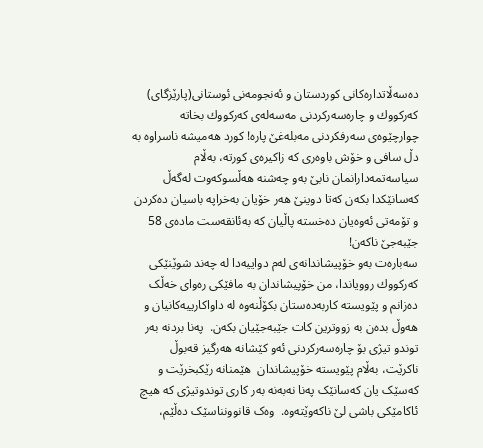ده‌سه‌ڵاتداره‌کانى کوردستان و ئه‌نجومه‌نى ئوستانى(پارێزگاى) كه‌ركووك و چاره‌سه‌رکردنى مه‌سه‌له‌ى كه‌ركووك بخاته‌ چوارچێوه‌ى سه‌رفکردنى مه‌بله‌غێ پاره‌! کورد هه‌میشه‌ ناسراوه‌ به‌ دڵ سافى و خۆش باوه‌رى که‌ زاکیره‌ى کورته‌، به‌ڵام سیاسه‌تمه‌دارانمان نابێ به‌و چه‌شنه‌ هه‌ڵسوکه‌وت له‌گه‌ڵ که‌سانێکدا بکه‌ن که‌تا دوینێ هه‌ر خۆیان به‌خراپه‌ باسیان ده‌کردن و تۆمه‌تی ئه‌وه‌یان ده‌خسته‌ پاڵیان که‌ به‌ئانقه‌ست ماده‌ى 58 جێبه‌جێ ناکه‌ن!
سه‌باره‌ت به‌و خۆپیشاندانه‌ى له‌م دواییه‌دا له‌ چه‌ند شوێنێکى كه‌ركووك روویاندا، من خۆپیشاندان به‌ مافێکى ره‌واى خه‌ڵک ده‌زانم و پێویسته‌ کاربه‌ده‌ستان بکۆڵنه‌وه‌ له‌ داواکارییه‌‌کانیان و هه‌وڵ بده‌ن به‌ زووترین کات جێبه‌جێیان بکه‌ن.  په‌نا بردنه‌ به‌ر توندو تیژى بۆ چاره‌سه‌رکردنى ئه‌و کێشانه‌ هه‌رگیز قه‌بوڵ ناکرێت، به‌ڵام پێویسته‌ خۆپیشاندان  هێمنانه‌ رێکبخرێت و که‌سێک یان که‌سانێک په‌نا نه‌به‌نه‌‌ به‌ر کارى توندوتیژى که‌ هیچ ئاکامێکى باشى لێ ناكه‌وێته‌وه‌‌.  وه‌ک قانوونناسێک ده‌ڵێم،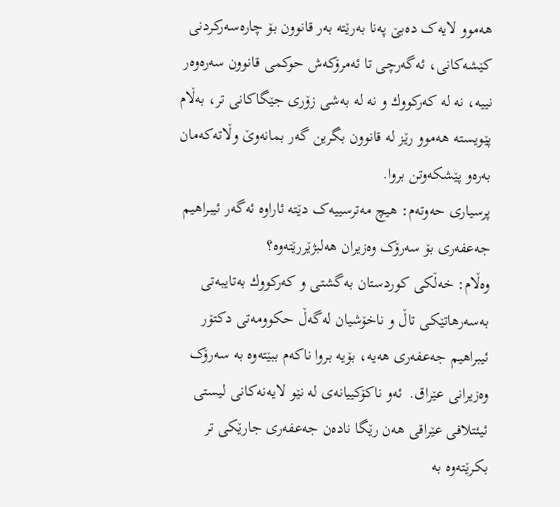هه‌موو لایه‌ک ده‌بێ په‌نا به‌رێته‌ به‌ر قانوون بۆ چاره‌سه‌رکردنى کێشه‌کانى، ئه‌گه‌رچى تا ئه‌مرۆکه‌ش حوکمى قانوون سه‌ره‌وه‌ر نییه‌، نه‌ له‌ كه‌ركووك و نه‌ له‌ به‌شى زۆرى جێگاکانى تر، به‌ڵام پێویسته‌ هه‌موو رێز له‌ قانوون بگرین گه‌ر بمانه‌وێ وڵاته‌که‌مان به‌ره‌و پێشکه‌وتن بروا.
پرسیارى حه‌وته‌م: هیچ مه‌ترسییه‌ک دێته‌ ئاراوه‌ ئه‌گه‌ر ئیبراهیم جه‌عفه‌رى بۆ سه‌رۆک وه‌زیران هه‌لبژێررێته‌وه‌؟
وه‌ڵام: خه‌ڵکى کوردستان به‌‌گشتی و كه‌ركووك به‌تایبه‌تى به‌سه‌رهاتێکى تاڵ و ناخۆشیان له‌گه‌‌ڵ حکوومه‌تى دکتۆر ئیبراهیم جه‌عفه‌ری هه‌یه‌، بۆیه‌ بروا ناکه‌م ببێته‌وه‌ به‌ سه‌رۆ‌ک وه‌زیرانى عێراق.  ئه‌و ناکۆکییانه‌ى له‌ نێو لایه‌نه‌کانى لیستى ئیئتلافى عێراقی هه‌ن رێگا ناده‌ن جه‌عفه‌رى جارێکى تر بکرێته‌وه‌ به‌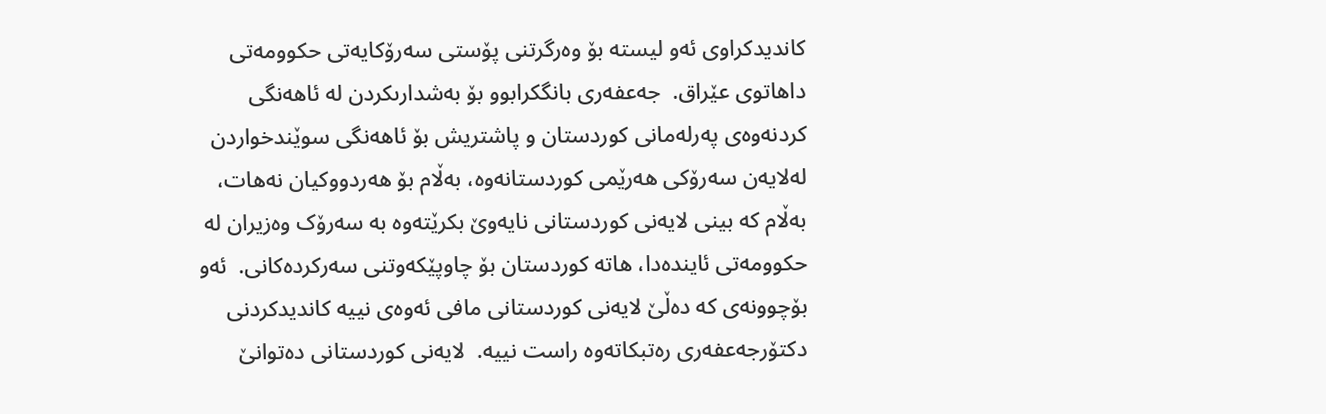کاندیدکراوى ئه‌و لیسته‌ بۆ وه‌رگرتنى پۆستى سه‌رۆکایه‌تى حکوومه‌تى داهاتوى عێراق.  جه‌عفه‌رى بانگکرابوو بۆ به‌شدارىکردن له‌ ئاهه‌نگى کردنه‌وه‌ى په‌رله‌مانى کوردستان و پاشتریش بۆ ئاهه‌نگى سوێندخواردن له‌لایه‌ن سه‌رۆکى هه‌رێمى کوردستانه‌وه‌، به‌ڵام بۆ هه‌ردووکیان نه‌هات، به‌ڵام که‌ بینى لایه‌نى کوردستانى نایه‌وێ بکرێته‌وه‌ به‌ سه‌رۆ‌ک وه‌زیران له‌ حکوومه‌تى ئاینده‌دا، هاته‌ کوردستان بۆ چاوپێکه‌وتنى سه‌رکرده‌کانى.  ئه‌و بۆچوونه‌ى که‌ ده‌ڵێ لایه‌نى کوردستانى مافى ئه‌وه‌ى نییه‌ کاندیدکردنى دکتۆرجه‌عفه‌رى ره‌تبکاته‌وه‌ راست نییه‌.  لایه‌نى کوردستانى ده‌توانێ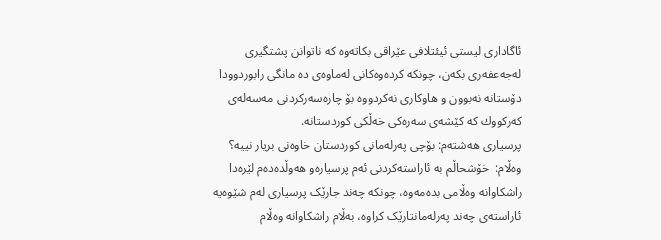ئاگادارى لیستى ئیئتلافى عێراقى بکاته‌وه‌ که‌ ناتوانن پشتگیرى له‌جه‌عفه‌رى بکه‌ن، چونکه‌ کرده‌وه‌کانى له‌ماوه‌ى ده‌ مانگى رابوردوودا دۆستانه‌ نه‌بوون و هاوکارى نه‌کردووه‌ بۆ چاره‌سه‌رکردنى مه‌سه‌له‌ى كه‌ركووك که‌ کێشه‌ى سه‌ره‌کى خه‌ڵکى کوردستانه‌.
پرسیارى هه‌شته‌م: بۆچى په‌رله‌مانى کوردستان خاوه‌نى بریار نییه‌؟
وه‌ڵام:  خۆشحاڵم به‌ ئاراسته‌کردنى ئه‌م پرسیاره‌و هه‌وڵده‌ده‌م لێره‌دا راشکاوانه‌ وه‌ڵامى بده‌مه‌وه‌، چونکه‌ چه‌ند جارێک پرسیارى له‌م شێوه‌یه‌ ئاراسته‌ى چه‌ند په‌رله‌مانتارێک کراوه‌، به‌ڵام راشکاوانه‌ وه‌ڵام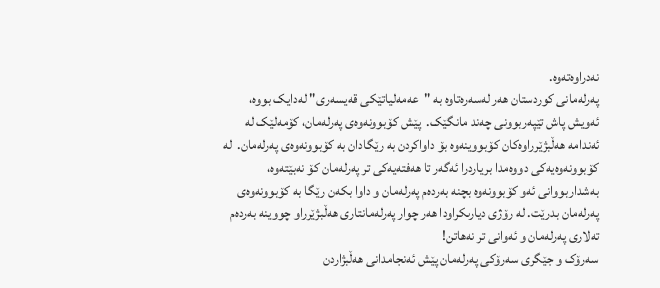نه‌دراوه‌ته‌وه‌.
په‌رله‌مانى کوردستان هه‌ر له‌سه‌ره‌تاوه‌ به‌ "عه‌مه‌لیاتێکى قه‌یسه‌رى" له‌دایک بووه‌، ئه‌ویش پاش تێپه‌ربوونى چه‌ند مانگێک.  پێش کۆبوونه‌وه‌ى په‌رله‌مان، کۆمه‌لێک له‌ ئه‌ندامه‌ هه‌ڵبژێرراوه‌کان کۆبووینه‌وه‌ بۆ داواکردن به‌ رێگادان به‌ کۆبوونه‌وه‌ى په‌رله‌مان.  له‌ کۆبوونه‌وه‌یه‌كی دووه‌مدا بریاردرا ئه‌گه‌ر تا هه‌فته‌یه‌كی تر په‌رله‌مان کۆ نه‌بێته‌وه‌، به‌شداربووانى ئه‌و کۆبوونه‌وه‌ بچنه‌ به‌رده‌م په‌رله‌مان و داوا بکه‌ن رێگا به‌ کۆبوونه‌وه‌ى په‌رله‌مان بدرێت. له‌ رۆژى دیارىکراودا هه‌ر چوار په‌رله‌مانتارى هه‌ڵبژێرراو چووینه‌ به‌رده‌م ته‌لارى په‌رله‌مان و ئه‌وانى تر نه‌هاتن!
سه‌رۆک و جێگرى سه‌رۆکى په‌رله‌مان پێش ئه‌نجامدانى هه‌ڵبژاردن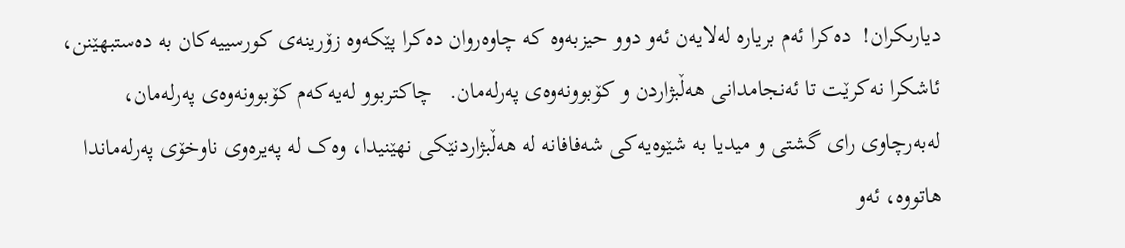دیارىکران!  ده‌کرا ئه‌م بریاره‌ له‌لایه‌ن ئه‌و دوو حیزبه‌وه‌ که‌ چاوه‌روان ده‌کرا پێکه‌وه‌ زۆرینه‌ى کورسییه‌‌کان به‌ ده‌ستبهێنن، ئاشکرا نه‌کرێت تا ئه‌نجامدانى هه‌ڵبژاردن و کۆبوونه‌وه‌ى په‌رله‌مان.   چاکتربوو له‌یه‌که‌م کۆبوونه‌وه‌ى په‌رله‌مان، له‌به‌رچاوى راى گشتی و میدیا به‌ شێوه‌‌‌یه‌كی شه‌فافانه‌ له‌ هه‌ڵبژاردنێکى نهێنیدا، وه‌ک له‌ په‌یره‌وى ناوخۆى په‌رله‌ماندا هاتووه‌، ئه‌و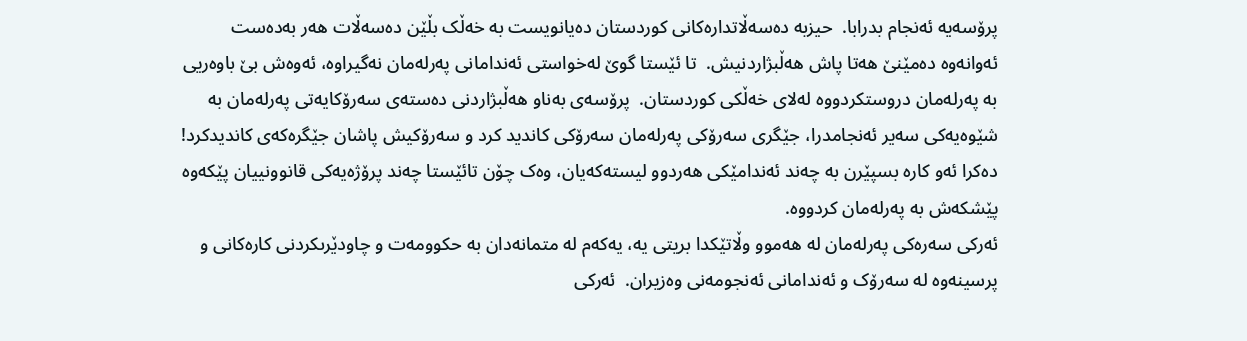پرۆسه‌یه‌ ئه‌نجام بدرابا.  حیزبه‌ ده‌سه‌ڵاتداره‌کانى کوردستان ده‌یانویست به‌ خه‌ڵک بڵێن ده‌سه‌ڵات هه‌ر به‌ده‌ست ئه‌وانه‌وه‌ ده‌مێنێ هه‌تا پاش هه‌ڵبژاردنیش.  تا ئێستا گوێ له‌خواستى ئه‌ندامانى په‌رله‌مان نه‌گیراوه‌، ئه‌وه‌ش بێ باوه‌ریى به‌ په‌رله‌مان دروستکردووه‌ له‌لاى خه‌ڵکى کوردستان.  پرۆسه‌ى به‌ناو هه‌ڵبژاردنى ده‌سته‌ى سه‌رۆکایه‌تى په‌رله‌مان به‌ شێوه‌‌‌یه‌كی سه‌یر ئه‌نجامدرا، جێگرى سه‌رۆکى په‌رله‌مان سه‌رۆکى کاندید کرد و سه‌رۆکیش پاشان جێگره‌که‌ى کاندیدکرد!  ده‌کرا ئه‌و کاره‌ بسپێرن به‌ چه‌ند ئه‌ندامێکى هه‌ردوو لیسته‌که‌یان، وه‌ک چۆن تائێستا چه‌ند پرۆژه‌‌یه‌كی قانوونییان پێکه‌وه‌ پێشکه‌ش به‌ په‌رله‌مان کردووه‌.
ئه‌رکى سه‌ره‌کى په‌رله‌مان له‌ هه‌موو وڵاتێکدا بریتی یه‌‌، یه‌که‌م له‌ متمانه‌دان به‌ حکوومه‌ت و چاودێرىکردنى کاره‌کانى و پرسینه‌وه‌ له‌ سه‌رۆک و ئه‌ندامانى ئه‌نجومه‌نى وه‌زیران.  ئه‌رکى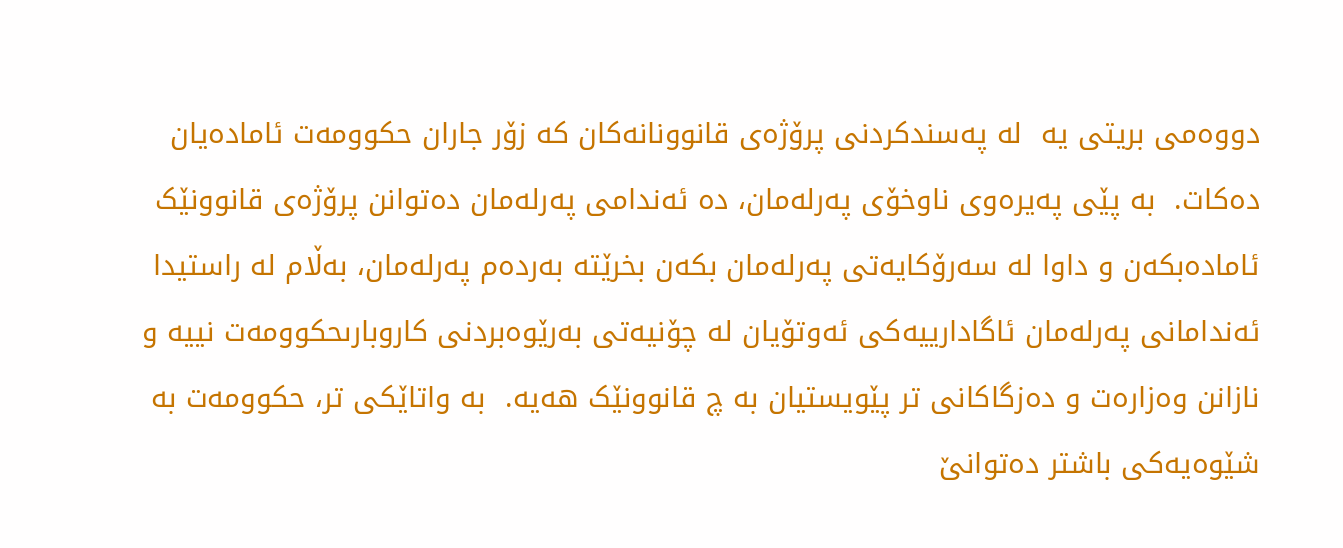دووه‌مى بریتی یه ‌ له‌ په‌‌سندکردنى پرۆژه‌ى قانوونانه‌کان که‌ زۆر جاران حکوومه‌ت ئاماده‌یان ده‌کات.  به‌ پێی په‌یره‌وى ناوخۆى په‌رله‌مان، ده‌ ئه‌ندامى په‌رله‌مان ده‌توانن پرۆژه‌ى قانوونێک ئاماده‌بکه‌ن و داوا له ‌سه‌رۆکایه‌تى په‌رله‌مان بکه‌ن بخرێته‌ به‌رده‌م په‌رله‌مان، به‌ڵام له‌ راستیدا ئه‌ندامانى په‌رله‌مان ئاگادارییه‌کى ئه‌وتۆیان له‌ چۆنیه‌تى به‌رێوه‌بردنى کاروبارىحکوومه‌ت نییه ‌و نازانن وه‌زاره‌ت و ده‌زگاکانى تر پێویستیان به‌ چ قانوونێک هه‌یه‌.  به‌ واتاێکى تر، حکوومه‌ت به‌ شێوه‌‌یه‌كی باشتر ده‌توانێ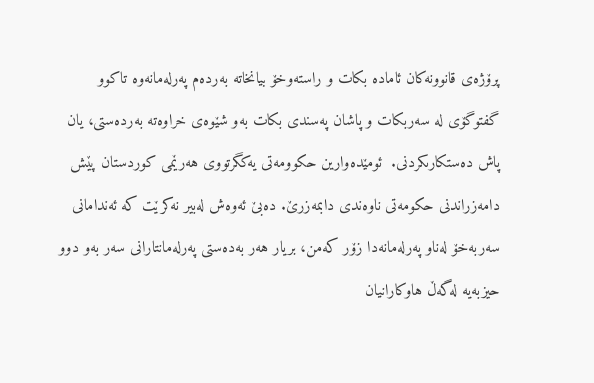پرۆژه‌ى قانوونه‌کان ئاماده‌ بکات و راسته‌وخۆ بیانخاته‌ به‌رده‌م په‌رله‌مانه‌وه‌ تاکوو گفتوگۆی له ‌سه‌ربکات و پاشان په‌سندی بکات به‌و شێوه‌ى خراوه‌ته‌ به‌رده‌ستى، یان پاش ده‌ستکارىکردنى.  ئومێده‌وارین حکوومه‌تى یه‌کگرتووى هه‌رێمى کوردستان پێش دامه‌زراندنى حکومه‌تى ناوه‌ندى دابمه‌زرێ. ده‌بێ ئه‌وه‌ش له‌بیر نه‌كرێت که‌ ئه‌ندامانى سه‌ربه‌خۆ له‌ناو په‌رله‌مانه‌دا زۆر که‌من، بریار هه‌ر به‌ده‌ستى په‌رله‌مانتارانى سه‌ر به‌و دوو حیزبه‌یه‌ له‌گه‌ڵ هاوکارانیان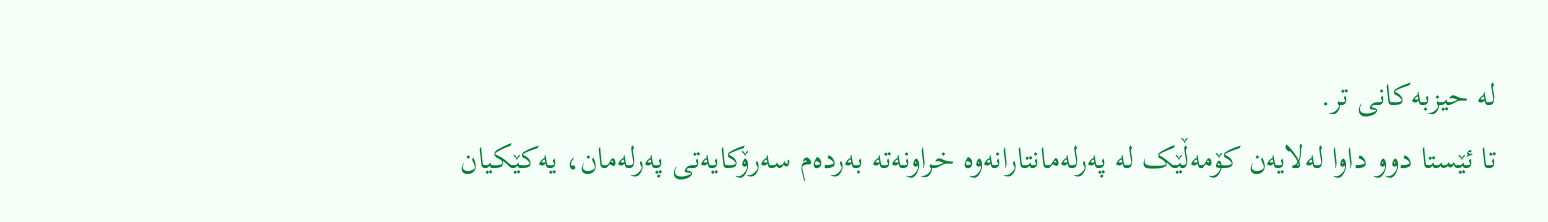له‌ حیزبه‌کانى تر.
تا ئێستا دوو داوا له‌لایه‌ن کۆمه‌ڵێک له‌ په‌رله‌مانتارانه‌وه‌ خراونه‌ته‌ به‌رده‌م سه‌رۆکایه‌تى په‌رله‌مان، یه‌کێکیان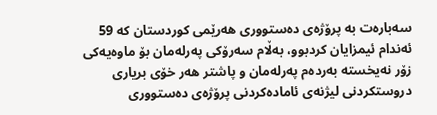سه‌باره‌ت به‌ پرۆژه‌ى ده‌ستوورى هه‌رێمى کوردستان که‌ 59 ئه‌ندام ئیمزایان کردبوو، به‌ڵام سه‌رۆکى په‌رله‌مان بۆ ماوه‌یه‌کى زۆر نه‌یخسته‌ به‌رده‌م په‌رله‌مان و پاشتر هه‌ر خۆى بریارى دروستکردنى لیژنه‌ى ئاماده‌کردنى پرۆژه‌ى ده‌ستوورى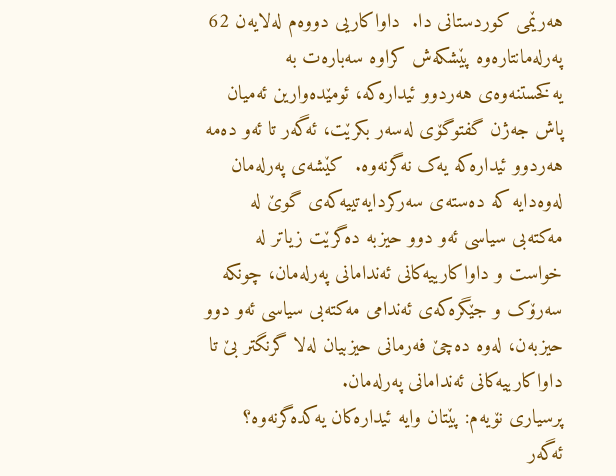هه‌رێمى کوردستانى دا.  داواکاریی دووه‌م له‌لایه‌ن 62 په‌رله‌مانتاره‌وه‌ پێشکه‌ش کراوه‌ سه‌باره‌ت به‌ یه‌کخستنه‌وه‌ى هه‌ردوو ئیداره‌که‌، ئومێده‌وارین ئه‌میان پاش جه‌ژن گفتوگۆی له‌سه‌ر بکرێت، ئه‌گه‌ر تا ئه‌و ده‌مه‌ هه‌ردوو ئیداره‌که‌ یه‌ک نه‌گرنه‌وه‌.  کێشه‌ى په‌رله‌مان له‌وه‌دایه‌ که‌ ده‌سته‌ى سه‌رکردایه‌تییه‌‌که‌ى گوێ له‌ مه‌کته‌بى سیاسى ئه‌و دوو حیزبه‌ ده‌گرێت زیاتر له‌ خواست و داواکارییه‌‌کانى ئه‌ندامانى په‌رله‌مان، چونکه‌ سه‌رۆک و جێگره‌که‌ى ئه‌ندامى مه‌كته‌بی سیاسى ئه‌و دوو حیزبه‌ن، له‌وه‌ ده‌چێ فه‌رمانى حیزبیان له‌لا گرنگتر بێ تا  داواکارییه‌کانى ئه‌ندامانى په‌رله‌مان.
پرسیارى نۆیه‌م: پێتان وایه‌ ئیداره‌کان یه‌کده‌گرنه‌وه‌؟ ئه‌گه‌ر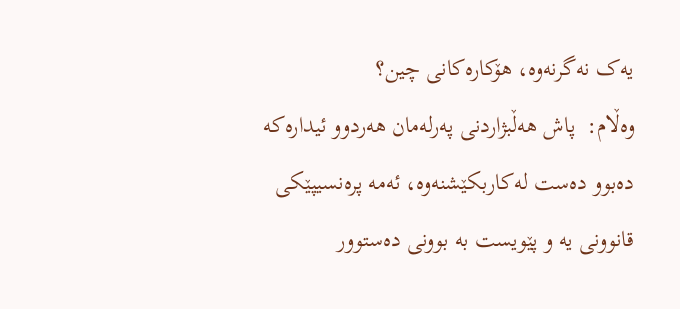یه‌ک نه‌گرنه‌وه‌، هۆکاره‌کانى چین؟
وه‌ڵام:  پاش هه‌ڵبژاردنى په‌رله‌مان هه‌ردوو ئیداره‌که‌ ده‌بوو ده‌ست له‌کاربکێشنه‌وه‌، ئه‌مه‌ پره‌نسیپێکى قانوونی یه‌ ‌و پێویست به‌ بوونى ده‌ستوور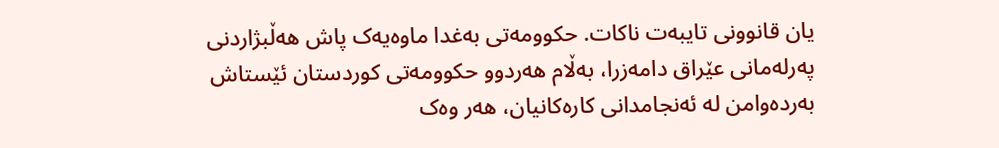یان قانوونى تایبه‌ت ناکات. حکوومه‌تى به‌غدا ماوه‌یه‌ک پاش هه‌ڵبژاردنى په‌رله‌مانى عێراق دامه‌زرا، به‌ڵام هه‌ردوو حکوومه‌تى کوردستان ئێستاش به‌رده‌وامن له‌ ئه‌نجامدانى کاره‌کانیان، هه‌ر وه‌ک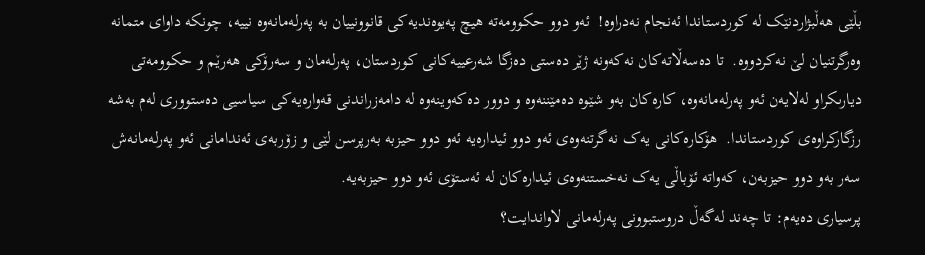بڵێی هه‌ڵبژاردنێک له‌ کوردستاندا ئه‌نجام نه‌دراوه‌!  ئه‌و دوو حکوومه‌ته‌ هیچ په‌یوه‌ندیه‌كی قانوونییان به‌ په‌رله‌مانه‌وه‌ نییه‌، چونکه‌ داواى متمانه‌ وه‌رگرتنیان لێ نه‌کردووه‌.  تا ده‌سه‌ڵاته‌کان نه‌که‌ونه‌ ژێر ده‌ستى ده‌زگا شه‌رعییه‌‌کانى کوردستان، په‌رله‌مان و سه‌رۆکى هه‌رێم و حکوومه‌تى دیارىکراو له‌لایه‌ن ئه‌و په‌رله‌مانه‌وه‌، کاره‌کان به‌و شێوه‌ ده‌مێننه‌وه‌ و دوور ده‌که‌وینه‌وه‌ له‌ دامه‌زراندنى قه‌واره‌یه‌كی سیاسیی ده‌ستوورى له‌م به‌شه‌ رزگارکراوه‌ى کوردستاندا.  هۆکاره‌کانى یه‌ک نه‌گرتنه‌وه‌ى ئه‌و دوو ئیداره‌یه‌ ئه‌و دوو حیزبه‌ به‌رپرسن لێی و زۆربه‌ى ئه‌ندامانى ئه‌و په‌رله‌مانه‌ش سه‌ر به‌و دوو حیزبه‌ن، که‌واته‌ ئۆباڵى یه‌ک نه‌خستنه‌وه‌ى ئیداره‌کان له‌ ئه‌ستۆى ئه‌و دوو حیزبه‌یه‌.
پرسیارى ده‌یه‌م: تا چه‌ند له‌گه‌ڵ دروستبوونى په‌رله‌مانى لاواندایت؟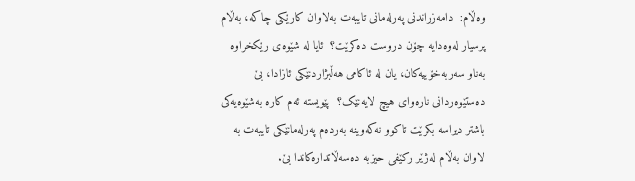وه‌ڵام:  دامه‌زراندنى په‌رله‌مانى تایبه‌ت به‌لاوان کارێکى چاکه‌، به‌ڵام پرسیار له‌وه‌دایه‌ چۆن دروست ده‌کرێت؟  ئایا له‌ شێوه‌ى رێکخراوه‌ به‌ناو سه‌ربه‌خۆییه‌کان، یان له‌ ئاکامى هه‌ڵبژاردنێکى ئازادا، بێ ده‌ستێوه‌ردانى ناره‌واى هیچ لایه‌نێک؟  پێویسته‌ ئه‌م کاره‌ به‌شێوه‌یه‌كی باشتر دیراسه‌ بکرێت تاکوو نه‌که‌وینه‌ به‌رده‌م په‌رله‌مانێکى تایبه‌ت به‌ لاوان به‌ڵام له‌ژێر رکێفى حیزبه‌ ده‌سه‌ڵاتداره‌کاندا بێ.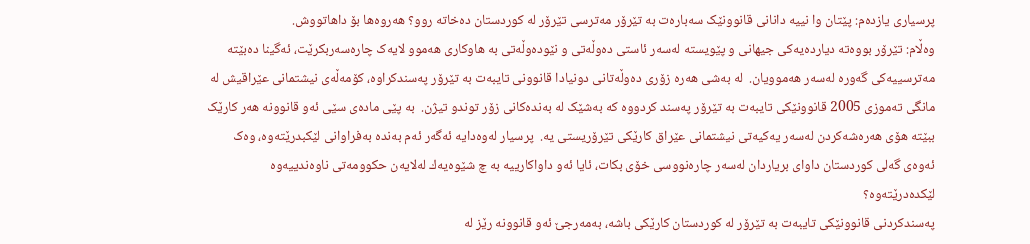پرسیارى یازده‌م: پێتان وا نییه‌‌ دانانى قانوونێک سه‌باره‌ت به‌ تێرۆر مه‌ترسى تێرۆر له‌ کوردستان ده‌خاته‌ روو؟ هه‌روه‌ها بۆ داهاتووش.
وه‌ڵام: تێرۆر بووه‌ته‌ دیارده‌‌یه‌كی جیهانى و پێویسته‌ له‌سه‌ر ئاستى ده‌وڵه‌‌تی و نێوده‌وڵه‌تى به ‌هاوکارى هه‌موو لایه‌ک چاره‌سه‌ربکرێت، ئه‌گینا ده‌بێته‌ مه‌ترسییه‌کى گه‌وره‌ له‌سه‌ر هه‌موویان.  له ‌به‌شى هه‌ره‌ زۆرى ده‌وڵه‌تانى دونیادا قانوونى تایبه‌ت به‌ تێرۆر په‌سندکراوه‌، کۆمه‌ڵه‌ى نیشتمانى عێراقیش له‌ مانگى ته‌موزى 2005 قانوونێکى تایبه‌ت به‌ تێرۆر په‌سند کردووه‌ که‌ به‌شێک له‌ به‌نده‌کانى زۆر توندو تیژن.  به‌ پێى ماده‌ى سێى ئه‌و قانوونه‌ هه‌ر کارێک ببێته‌ هۆى هه‌ره‌شه‌کردن له‌سه‌ر یه‌کیه‌تى نیشتمانى عێراق کارێکى تێرۆریستی یه‌.  پرسیار له‌وه‌دایه‌ ئه‌گه‌ر ئه‌م به‌نده‌ به‌فراوانى لێکبدرێته‌وه‌، وه‌ک ئه‌وه‌ى گه‌لى کوردستان داواى بریاردان له‌سه‌ر چاره‌نووسى خۆى بکات، ئایا ئه‌و داواکارییه‌ به‌ چ شێوه‌یه‌‌ك له‌لایه‌ن حکوومه‌تى ناوه‌ندییه‌‌وه‌ لێکده‌درێته‌وه‌؟
په‌سندکردنى قانوونێکى تایبه‌ت به‌ تێرۆر له‌ کوردستان کارێکى باشه‌، به‌مه‌رجێ ئه‌و قانوونه‌ رێز له‌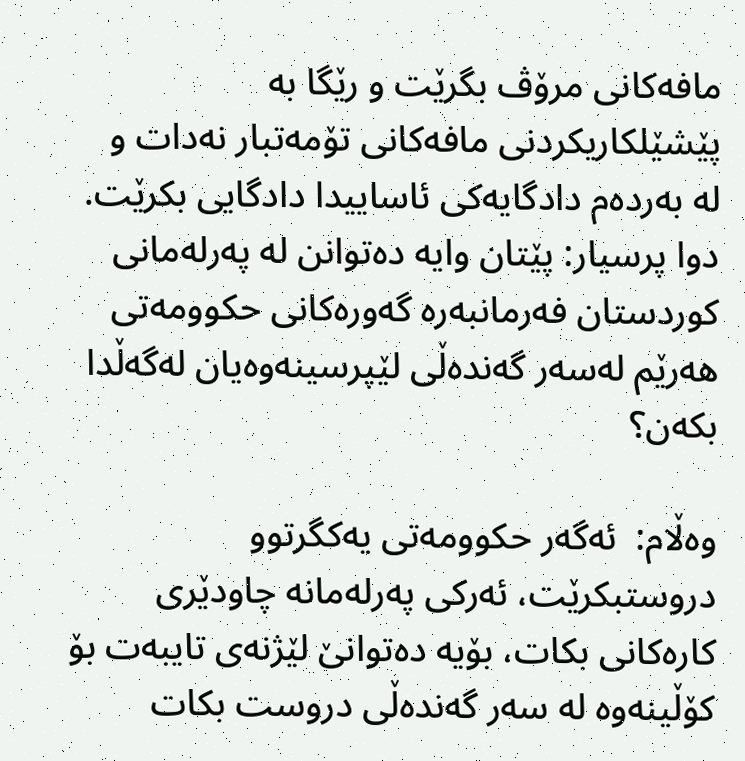مافه‌کانى مرۆڤ بگرێت و رێگا به‌ پێشێلکاریکردنى مافه‌کانى تۆمه‌تبار نه‌دات و له ‌به‌رده‌م دادگایه‌کى ئاساییدا دادگایى بکرێت.
دوا پرسیار: پێتان وایه‌ ده‌توانن له‌ په‌رله‌مانى کوردستان فه‌رمانبه‌ره‌ گه‌وره‌کانى حکوومه‌تى هه‌رێم له‌سه‌ر گه‌نده‌ڵى لێپرسینه‌وه‌یان له‌گه‌ڵدا بکه‌ن؟

وه‌ڵام:  ئه‌گه‌ر حکوومه‌تى یه‌کگرتوو دروستبکرێت، ئه‌رکى په‌رله‌مانه‌ چاودێرى کاره‌کانى بکات، بۆیه‌ ده‌توانێ لێژنه‌ى تایبه‌ت بۆ کۆڵینه‌وه‌ له ‌سه‌ر گه‌نده‌ڵى دروست بکات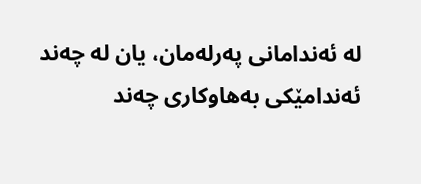له‌ ئه‌ندامانى په‌رله‌مان، یان له‌ چه‌ند ئه‌ندامێکى به‌هاوکارى چه‌ند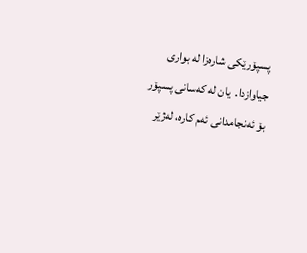پسپۆرێکى شاره‌زا له‌ بوارى جیاوازدا.  یان له‌ که‌سانى پسپۆر بۆ ئه‌نجامدانى ئه‌م کاره‌، له‌ژێر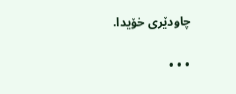چاودێرى خۆیدا.

• • •